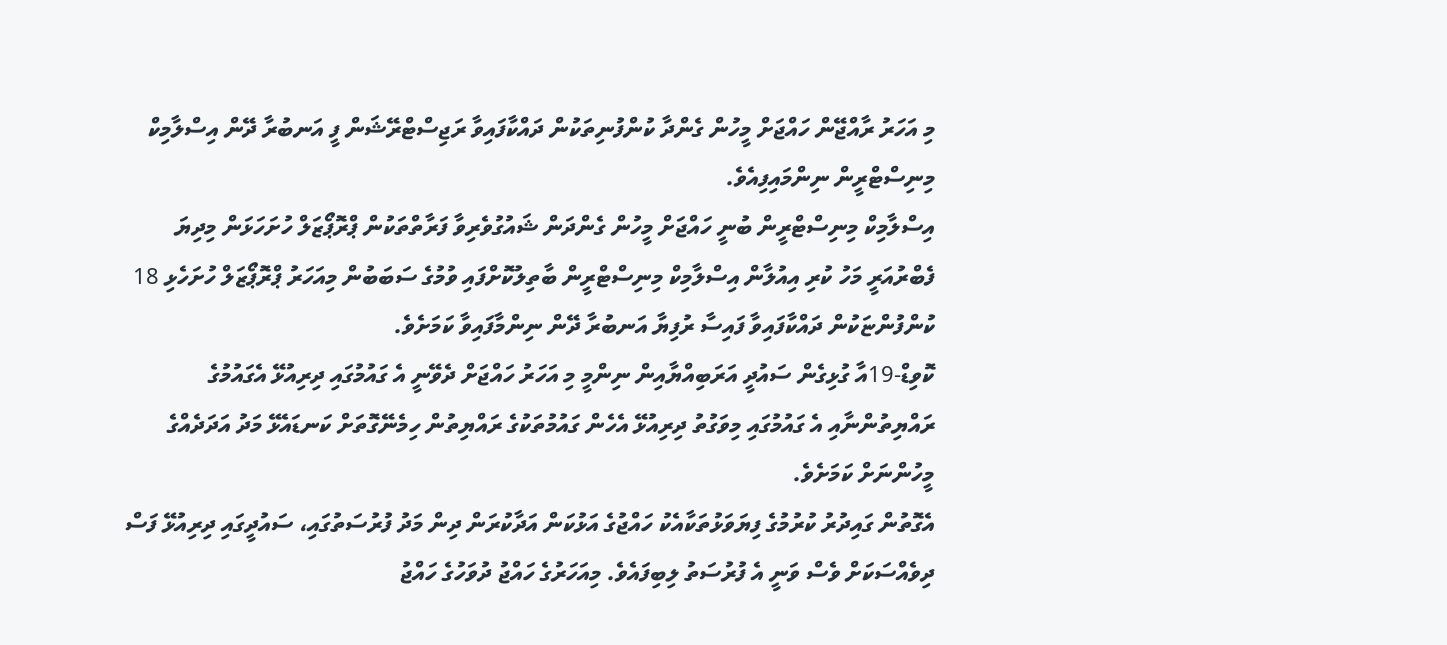މި އަހަރު ރާއްޖޭން ހައްޖަށް މީހުން ގެންދާ ކުންފުނިތަކުން ދައްކާފައިވާ ރަޖިސްޓްރޭޝަން ފީ އަނބުރާ ދޭން އިސްލާމިކް މިނިސްޓްރީން ނިންމައިފިއެވެ.
އިސްލާމިކް މިނިސްޓްރީން ބުނީ ހައްޖަށް މީހުން ގެންދަން ޝައުގުވެރިވާ ފަރާތްތަކުން ޕްރޮޕޯޒަލް ހުށަހަޅަން މިދިޔަ ފެބްރުއަރީ މަހު ކުރި އިއުލާން އިސްލާމިކް މިނިސްޓްރީން ބާތިލުކޮށްފައި ވުމުގެ ސަބަބުން މިއަހަރު ޕްރޮޕޯޒަލް ހުށަހެޅި 18 ކުންފުންޏަކުން ދައްކާފައިވާ ފައިސާ ރުފިޔާ އަނބުރާ ދޭން ނިންމާފައިވާ ކަމަށެވެ.
ކޮވިޑް-19އާ ގުޅިގެން ސައުދީ އަރަބިއްޔާއިން ނިންމީ މި އަހަރު ހައްޖަށް ދެވޭނީ އެ ގައުމުގައި ދިރިއުޅޭ އެގައުމުގެ ރައްޔިތުންނާއި އެ ގައުމުގައި މިވަގުތު ދިރިއުޅޭ އެހެން ގައުމުތަކުގެ ރައްޔިތުން ހިމެނޭގޮތަށް ކަނޑައެޅޭ މަދު އަދަދެއްގެ މީހުންނަށް ކަމަށެވެ.
އެގޮތުން ގައިދުރު ކުރުމުގެ ފިޔަވަޅުތަކާއެކު ހައްޖުގެ އަޅުކަން އަދާކުރަން ދިން މަދު ފުރުސަތުގައި، ސައުދީގައި ދިރިއުޅޭ ފަސް ދިވެއްސަކަށް ވެސް ވަނީ އެ ފުރުސަތު ލިބިފައެވެ. މިއަހަރުގެ ހައްޖު ދުވަހުގެ ހައްޖު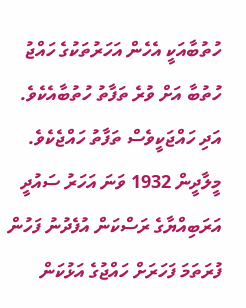ހުތުބާއަކީ އެހެން އަހަރުތަކުގެ ހައްޖު ހުތުބާ އަށް ވުރެ ތަފާތު ހުތުބާއެކެވެ. އަދި ހައްޖަކީވެސް ތަފާތު ހައްޖެކެވެ.
މީލާދީން 1932 ވަނަ އަހަރު ސައުދީ އަރަބިއްޔާގެ ރަސްކަން އުފެދުނު ފަހުން ފުރަތަމަ ފަހަރަށް ހައްޖުގެ އަޅުކަން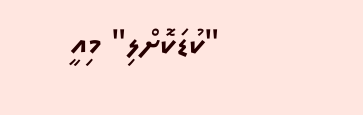"ކުޑަކޮށްލި" މިއީ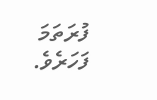ފުރަތަމަ ފަހަރެވެ.